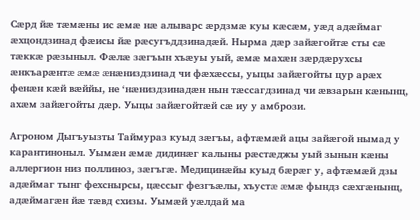Сæрд йæ тæмæны ис æмæ нæ алыварс æрдзмæ куы кæсæм, уæд адæймаг æхцондзинад фæисы йæ рæсугъддзинадæй. Нырма дæр зайæгойтæ сты сæ тæккæ рæзыныл. Фæлæ зæгъын хъæуы уый, æмæ махæн зæрдæрухсы æнкъарæнтæ æмæ æнæниздзинад чи фæхæссы, уыцы зайæгойты цур арæх фенæн кæй вæййы, не ‘нæниздзинадæн нын тæссагдзинад чи æвзарын кæнынц, ахæм зайæгойты дæр. Уыцы зайæгойтæй сæ иу у амбрози.

Агроном Дыгъуызты Таймураз куыд зæгъы, афтæмæй ацы зайæгой нымад у карантиноныл. Уымæн æмæ дидинæг калыны рæстæджы уый зынын кæны аллергион низ поллиноз, зæгъгæ. Медицинæйы куыд бæрæг у, афтæмæй дзы адæймаг тынг фехснырсы, цæссыг фезгъæлы, хъустæ æмæ фындз сæхгæнынц, адæймагæн йæ тæвд схизы. Уымæй уæлдай ма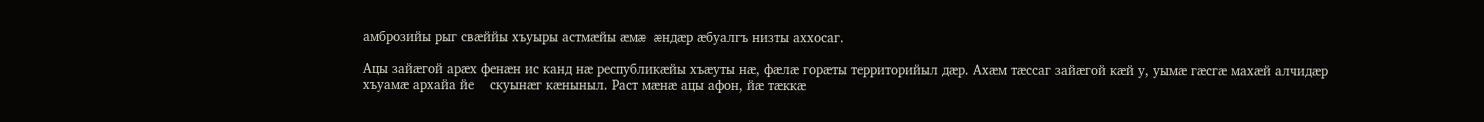амброзийы рыг свæййы хъуыры астмæйы æмæ æндæр æбуалгъ низты аххосаг.

Ацы зайæгой арæх фенæн ис канд нæ республикæйы хъæуты нæ, фæлæ горæты территорийыл дæр. Ахæм тæссаг зайæгой кæй у, уымæ гæсгæ махæй алчидæр хъуамæ архайа йе    скуынæг кæныныл. Раст мæнæ ацы афон, йæ тæккæ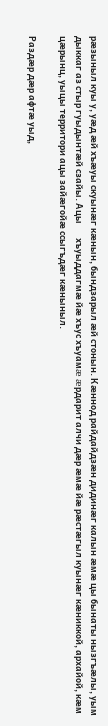рæзыныл куы у, уæд æй хъæуы скуынæг кæнын, бындзарыл æй стонын. Кæннод райдайдзæн дидинæг калын æмæ цы бынаты нызгъæлы, уым дыккаг аз стыр гуыдынтæй сзайы. Ацы       хъуыддагмæ йæ хъус хъуамæ æрдарит алчи дæр æмæ йæ рæстæгыл куынæг кæниккой, архайой, кæм цæрынц, уыцы территори ацы зайæгойæ ссыгъдæг кæныныл.

Раздæр дæр афтæ уыд,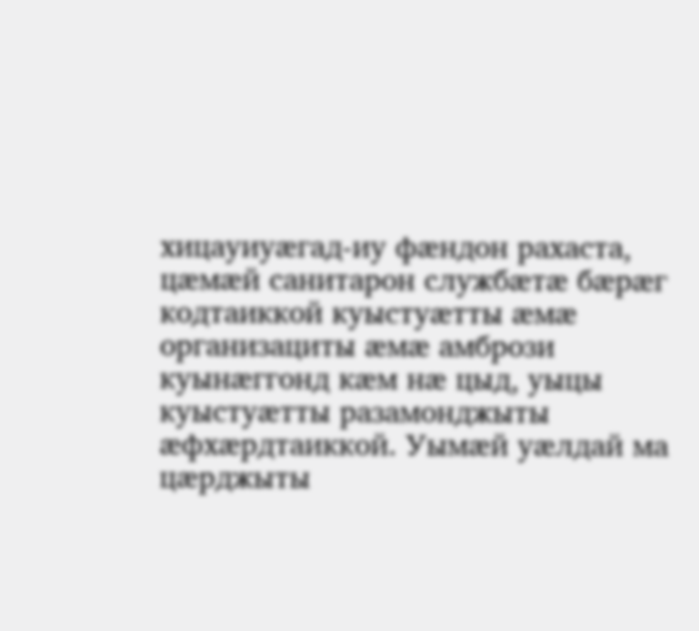хицауиуæгад-иу фæндон рахаста, цæмæй санитарон службæтæ бæрæг кодтаиккой куыстуæтты æмæ организациты æмæ амбрози куынæггонд кæм нæ цыд, уыцы куыстуæтты разамонджыты æфхæрдтаиккой. Уымæй уæлдай ма цæрджыты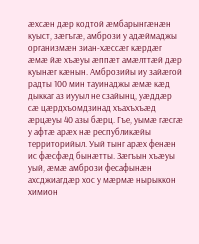æхсæн дæр кодтой æмбарынгæнæн куыст, зæгъгæ, амбрози у адæймаджы организмæн зиан-хæссæг кæрдæг æмæ йæ хъæуы æппæт амæлттæй дæр куынæг кæнын. Амброзийы иу зайæгой радты 100 мин тауинаджы æмæ кæд дыккаг аз иууыл не сзайынц, уæддæр сæ цæрдхъомдзинад хъахъхъæд æрцæуы 40 азы бæрц. Гъе, уымæ гæсгæ у афтæ арæх нæ республикæйы территорийыл. Уый тынг арæх фенæн ис фæсфæд бынæтты. Зæгъын хъæуы уый, æмæ амбрози фесафынæн ахсджиагдæр хос у мæрмæ нырыккон химион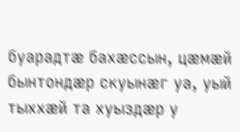буарадтæ бахæссын, цæмæй бынтондæр скуынæг уа, уый тыххæй та хуыздæр у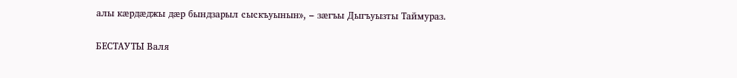алы кæрдæджы дæр бындзарыл сыскъуынын», – зæгъы Дыгъуызты Таймураз.

БЕСТАУТЫ Валя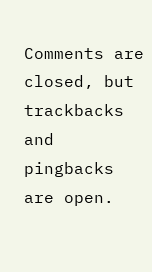Comments are closed, but trackbacks and pingbacks are open.